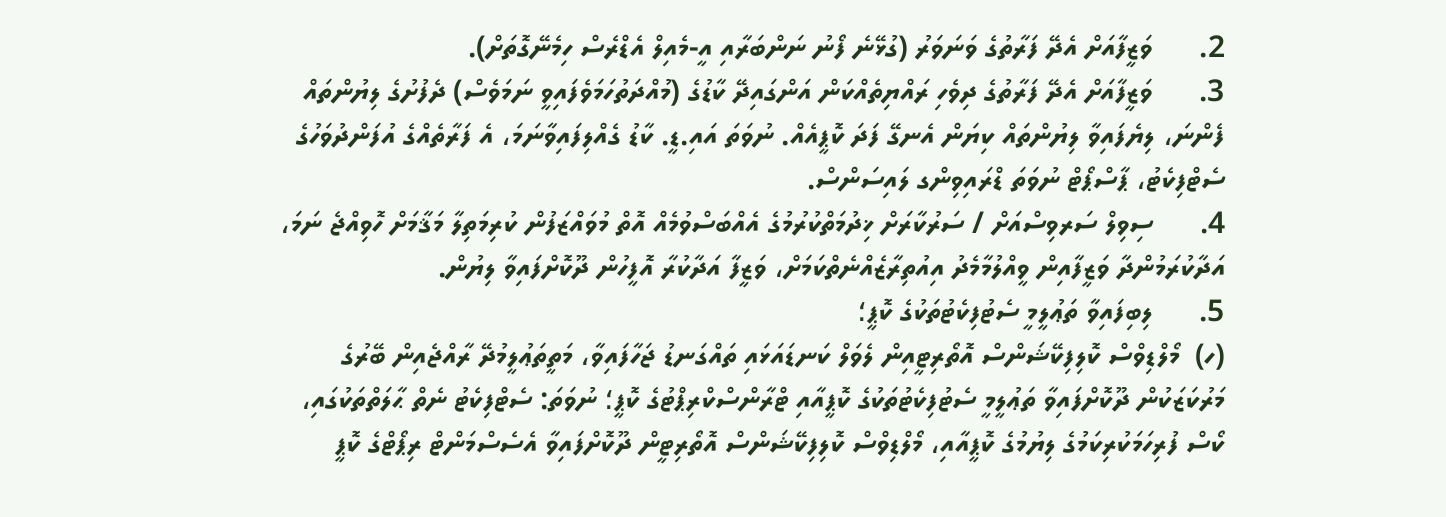2.      ވަޒީފާއަށް އެދޭ ފަރާތުގެ ވަނަވަރު (ގުޅޭނެ ފޯނު ނަންބަރާއި އީ-މެއިލް އެޑްރެސް ހިމެނޭގޮތަށް).
3.      ވަޒީފާއަށް އެދޭ ފަރާތުގެ ދިވެހި ރައްޔިތެއްކަން އަންގައިދޭ ކާޑުގެ (މުއްދަތުހަމަވެފައިވީ ނަމަވެސް) ދެފުށުގެ ލިޔުންތައް ފެންނަ، ލިޔެފައިވާ ލިޔުންތައް ކިޔަން އެނގޭ ފަދަ ކޮޕީއެއް. ނުވަތަ އައި.ޑީ. ކާޑު ގެއްލިފައިވާނަމަ، އެ ފަރާތެއްގެ އުފަންދުވަހުގެ ސެޓްފިކެޓު، ޕާސްޕޯޓް ނުވަތަ ޑްރައިވިންގ ލައިސަންސް.
4.      ސިވިލް ސަރވިސްއަށް / ސަރުކާރަށް ޚިދުމަތްކުރުމުގެ އެއްބަސްވުމެއް އޮތް މުވައްޒަފުން ކުރިމަތިލާ މަޤާމަށް ހޮވިއްޖެ ނަމަ، އަދާކުރަމުންދާ ވަޒީފާއިން ވީއްލުމާމެދު އިއުތިރާޒެއްނެތްކަމަށް، ވަޒީފާ އަދާކުރާ އޮފީހުން ދޫކޮށްފައިވާ ލިޔުން.
5.      ލިބިފައިވާ ތަޢުލީމީ ސެޓުފިކެޓުތަކުގެ ކޮޕީ؛
(ހ)  މޯލްޑިވްސް ކޮލިފިކޭޝަންސް އޮތޯރިޓީއިން ލެވަލް ކަނޑައަޅައި ތައްގަނޑު ޖަހާފައިވާ، މަތީތަޢުލީމުދޭ ރާއްޖެއިން ބޭރުގެ މަރުކަޒަކުން ދޫކޮށްފައިވާ ތަޢުލީމީ ސެޓުފިކެޓުތަކުގެ ކޮޕީއާއި ޓްރާންސްކްރިޕްޓުގެ ކޮޕީ؛ ނުވަތަ: ސެޓްފިކެޓު ނެތް ޙާލަތްތަކުގައި، ކޯސް ފުރިހަމަކުރިކަމުގެ ލިޔުމުގެ ކޮޕީއާއި، މޯލްޑިވްސް ކޮލިފިކޭޝަންސް އޮތޯރިޓީން ދޫކޮށްފައިވާ އެސެސްމަންޓް ރިޕޯޓްގެ ކޮޕީ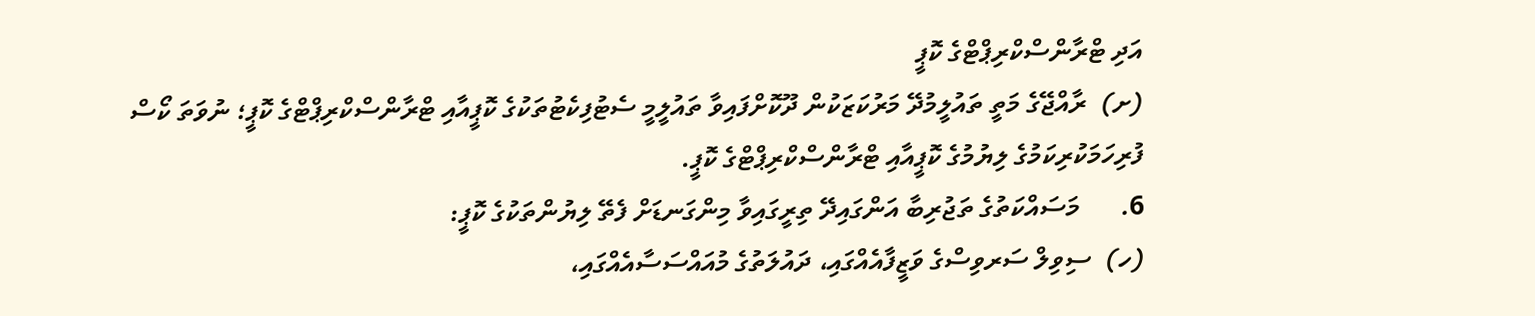އަދި ޓްރާންސްކްރިޕްޓްގެ ކޮޕީ
(ށ)  ރާއްޖޭގެ މަތީ ތައުލީމުދޭ މަރުކަޒަކުން ދޫކޮށްފައިވާ ތައުލީމީ ސެޓުފިކެޓުތަކުގެ ކޮޕީއާއި ޓްރާންސްކްރިޕްޓްގެ ކޮޕީ؛ ނުވަތަ ކޯސް ފުރިހަމަކުރިކަމުގެ ލިޔުމުގެ ކޮޕީއާއި ޓްރާންސްކްރިޕްޓްގެ ކޮޕީ.
6.      މަސައްކަތުގެ ތަޖުރިބާ އަންގައިދޭ ތިރީގައިވާ މިންގަނޑަށް ފެތޭ ލިޔުންތަކުގެ ކޮޕީ:
(ހ)  ސިވިލް ސަރވިސްގެ ވަޒީފާއެއްގައި، ދައުލަތުގެ މުއައްސަސާއެއްގައި،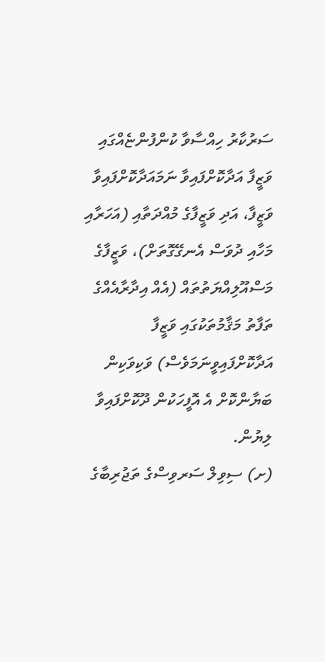ސަރުކާރު ހިއްސާވާ ކުންފުންޏެއްގައި ވަޒީފާ އަދާކޮށްފައިވާ ނަމައަދާކޮށްފައިވާ ވަޒީފާ، އަދި ވަޒީފާގެ މުއްދަތާއި (އަހަރާއި މަހާއި ދުވަސް އެނގޭގޮތަށް)، ވަޒީފާގެ މަސްއޫލިއްޔަތުތައް (އެއް އިދާރާއެއްގެ ތަފާތު މަޤާމުތަކުގައި ވަޒީފާ އަދާކޮށްފައިވީނަމަވެސް) ވަކިވަކިން ބަޔާންކޮށް އެ އޮފީހަކުން ދޫކޮށްފައިވާ ލިޔުން.
(ށ) ސިވިލް ސަރވިސްގެ ތަޖުރިބާގެ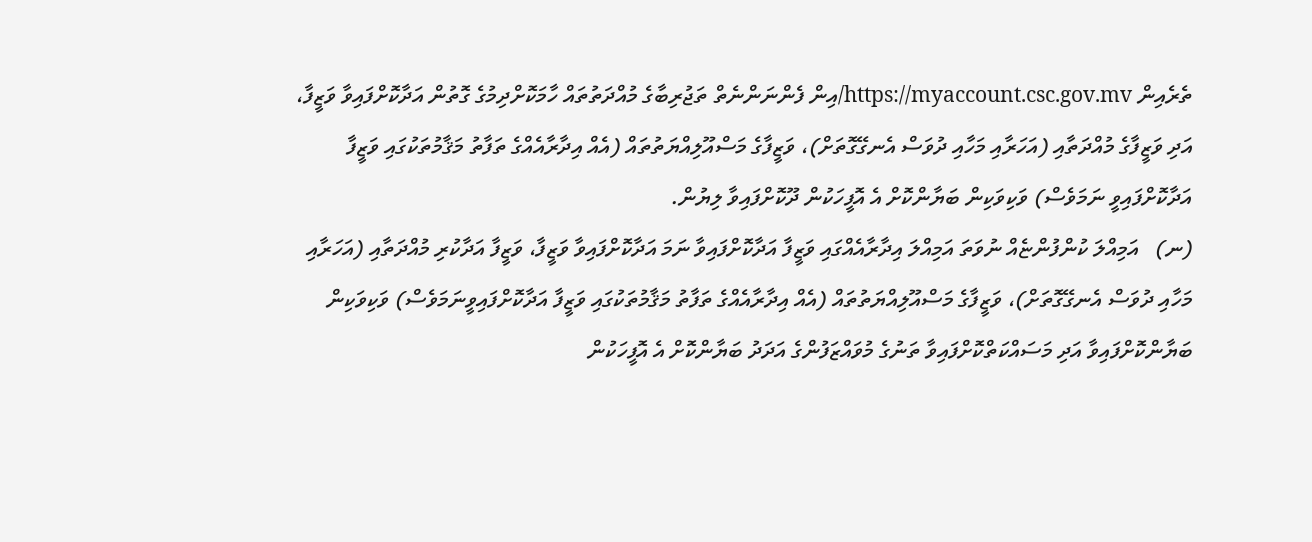ތެރެއިން https://myaccount.csc.gov.mv/އިން ފެންނަންނެތް ތަޖުރިބާގެ މުއްދަތުތައް ހާމަކޮށްދިމުގެ ގޮތުން އަދާކޮށްފައިވާ ވަޒީފާ، އަދި ވަޒީފާގެ މުއްދަތާއި (އަހަރާއި މަހާއި ދުވަސް އެނގޭގޮތަށް)، ވަޒީފާގެ މަސްއޫލިއްޔަތުތައް (އެއް އިދާރާއެއްގެ ތަފާތު މަޤާމުތަކުގައި ވަޒީފާ އަދާކޮށްފައިވީ ނަމަވެސް) ވަކިވަކިން ބަޔާންކޮށް އެ އޮފީހަކުން ދޫކޮށްފައިވާ ލިޔުން.
(ނ)   އަމިއްލަ ކުންފުންޏެއް ނުވަތަ އަމިއްލަ އިދާރާއެއްގައި ވަޒީފާ އަދާކޮށްފައިވާ ނަމަ އަދާކޮށްފައިވާ ވަޒީފާ، ވަޒީފާ އަދާކުރި މުއްދަތާއި (އަހަރާއި މަހާއި ދުވަސް އެނގޭގޮތަށް)، ވަޒީފާގެ މަސްއޫލިއްޔަތުތައް (އެއް އިދާރާއެއްގެ ތަފާތު މަޤާމުތަކުގައި ވަޒީފާ އަދާކޮށްފައިވީނަމަވެސް) ވަކިވަކިން ބަޔާންކޮށްފައިވާ އަދި މަސައްކަތްކޮށްފައިވާ ތަނުގެ މުވައްޒަފުންގެ އަދަދު ބަޔާންކޮށް އެ އޮފީހަކުން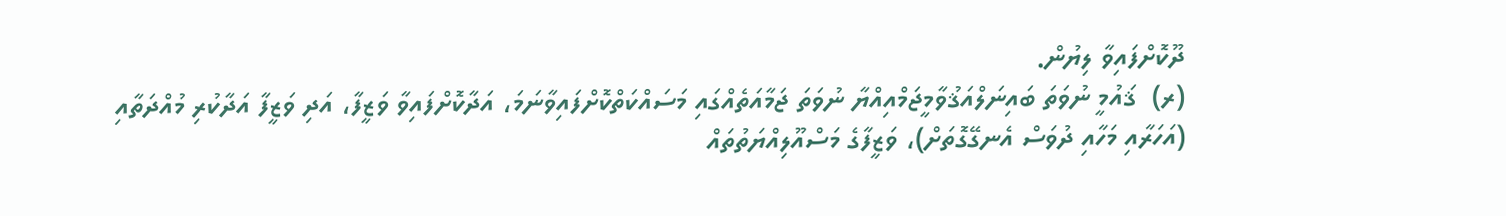ދޫކޮށްފައިވާ ލިޔުން.
(ރ)  ޤައުމީ ނުވަތަ ބައިނަލްއަޤުވާމީޖަމްއިއްޔާ ނުވަތަ ޖަމާއަތެއްގައި މަސައްކަތްކޮށްފައިވާނަމަ، އަދާކޮށްފައިވާ ވަޒީފާ، އަދި ވަޒީފާ އަދާކުރި މުއްދަތާއި (އަހަރާއި މަހާއި ދުވަސް އެނގޭގޮތަށް)، ވަޒީފާގެ މަސްއޫލިއްޔަތުތައް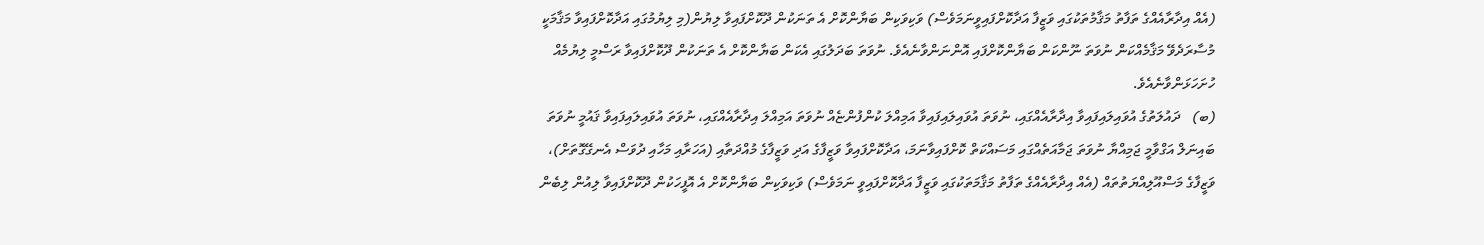(އެއް އިދާރާއެއްގެ ތަފާތު މަޤާމުތަކުގައި ވަޒީފާ އަދާކޮށްފައިވީނަމަވެސް) ވަކިވަކިން ބަޔާންކޮށް އެ ތަނަކުން ދޫކޮށްފައިވާ ލިޔުން(މި ލިޔުމުގައި އަދާކޮށްފައިވާ މަޤާމަކީ މުސާރަދެވޭ މަޤާމެއްކަން ނުވަތަ ނޫންކަން ބަޔާންކޮށްފައި އޮންނަންވާނެއެވެ. ނުވަތަ ބަދަލުގައި އެކަން ބަޔާންކޮށް އެ ތަނަކުން ދޫކޮށްފައިވާ ރަސްމީ ލިޔުމެއް ހުށަހަޅަންވާނެއެވެ.
(ބ)   ދައުލަތުގެ އުވައިލައިފައިވާ އިދާރާއެއްގައި، ނުވަތަ އުވައިލައިފައިވާ އަމިއްލަ ކުންފުންޏެއް ނުވަތަ އަމިއްލަ އިދާރާއެއްގައި، ނުވަތަ އުވައިލައިފައިވާ ޤައުމީ ނުވަތަ ބައިނަލް އަގްވާމީ ޖަމިއްޔާ ނުވަތަ ޖަމާއަތެއްގައި މަސައްކަތް ކޮށްފައިވާނަމަ، އަދާކޮށްފައިވާ ވަޒީފާގެ އަދި ވަޒީފާގެ މުއްދަތާއި (އަހަރާއި މަހާއި ދުވަސް އެނގޭގޮތަށް)، ވަޒީފާގެ މަސްއޫލިއްޔަތުތައް (އެއް އިދާރާއެއްގެ ތަފާތު މަޤާމަތަކުގައި ވަޒީފާ އަދާކޮށްފައިވީ ނަމަވެސް) ވަކިވަކިން ބަޔާންކޮށް އެ އޮފީހަކުން ދޫކޮށްފައިވާ ލިއުން ލިބެން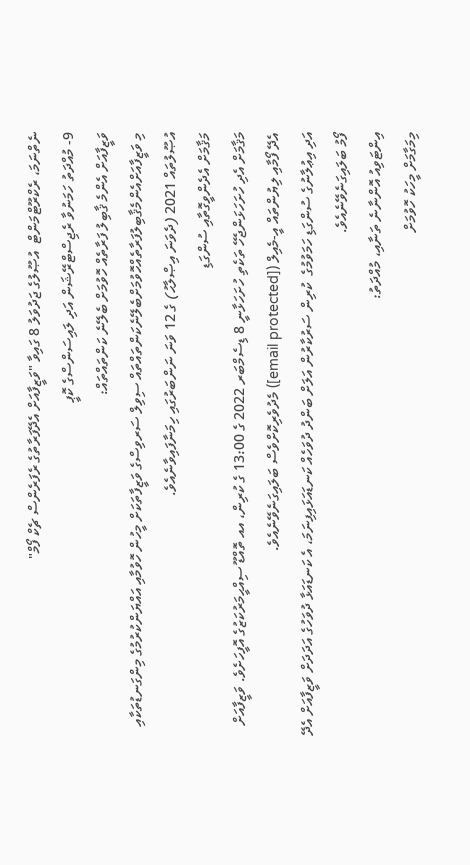ނެތްނަމަ، ރެކްރޫޓްމަންޓް  އުޞޫލުގެ ޖަދުވަލު 8 ގައިވާ "ވަޒީފާއަށް އެދޭފަރާތުގެ ރެފަރެންސް ޗެކް ފޯމް"
9- މުއްދަތު ހަމަނުވާ ރެޖިސްޓްރޭޝަން އަދި ލައިސަންސްގެ ކޮޕީ
ވަޒީފާއަށް އެންމެ ޤާބިލު ފަރާތެއް ހޮވުމަށް ބެލޭނެ ކަންތައްތައް:
މި ވަޒީފާއަށްއެންމެޤާބިލުފަރާތެއްހޮވުމަށްބެލޭނެކަންތައްތައް ސިވިލް ސަރވިސްގެ ވަޒީފާތަކަށް މީހުން ހޮވުމާއި އައްޔަންކުރުމުގެ މިންގަނޑުތަކާއި އުޞޫލުތައް 2021 (ދެވަނަ އިޞްލާޙު) ގެ 12 ވަނަ ނަންބަރުގައި ހިމަނާފައިވާނެއެވެ.
މަޤާމަށް އެދެންވީގޮތާއި ސުންގަޑި
މަޤާމަށް އެދި ހުށަހަޅަންޖެހޭ ތަކެތި ހުށަހަޅާނީ 8 ޑިސެމްބަރ 2022 ގެ 13:00 ގެ ކުރިން، އއ ތޮއްޑޫ ސިއްޙީމަރުކަޒުގެ އޮފީހަށެވެ. ވަޒީފާއަށް އެދޭ ފޯމާއި ލިޔުންތައް އީ-މެއިލް ([email protected]) މެދުވެރިކޮށްވެސް ބަލައިގަނެވޭނެއެވެ.
އަދި އިޢުލާނުގެ ސުންގަޑި ހަމަވުމުގެ  ކުރިން ސަރުކާރުން އަލަށް ބަންދު ދުވަހެއް ކަނޑައަޅައިފިނަމަ، އެ ކަނޑައަޅާ ދުވަހުގެ އަދަދަށް ވަޒީފާއަށް އެދޭ ފޯމު ބަލައިގަނެވޭނެއެވެ.
އިންޓަވިއު އޮންނާނެ ތަނާއި، މުއްދަތު:
މިމަގާމަށް މީހަކު ހޮވުމަށް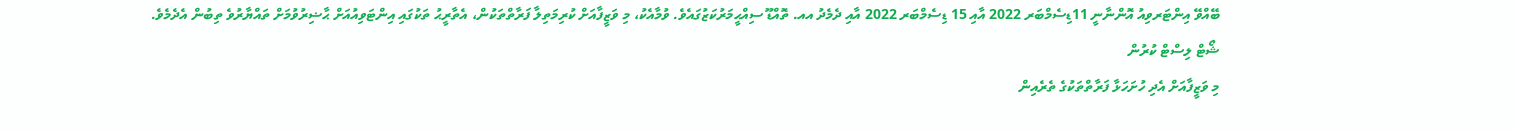ބޭއްވޭ އިންޓަރވިއު އޮންނާނީ 11ޑިސެމްބަރ 2022 އާއި 15 ޑިސެމްބަރ 2022 އާއި ދެމެދު އއ. ތޮއްޑޫ ސިއްޙީމަރުކަޒުގައެވެ. ވުމާއެކު، މި ވަޒީފާއަށް ކުރިމަތިލާ ފަރާތްތަކުން، އެތާރީޙު ތަކުގައި އިންޓަވިއުއަށް ޙާޟިރުވުމަށް ތައްޔާރުވެ ތިބުން އެދެމެވެ.
ޝޯޓް ލިސްޓް ކުރުން
މި ވަޒީފާއަށް އެދި ހުށަހަޅާ ފަރާތްތަކުގެ ތެރެއިން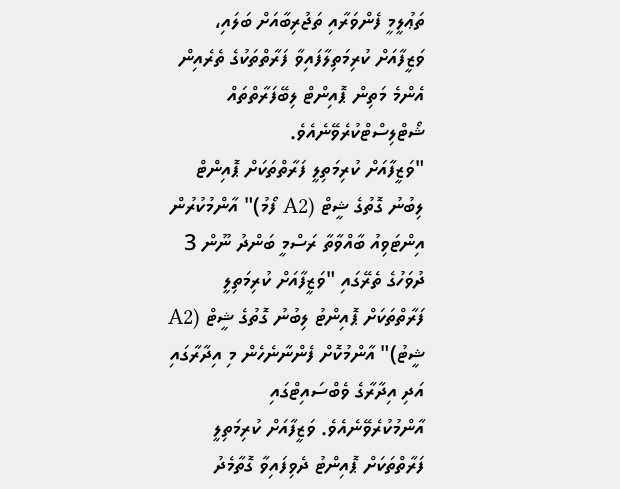ތަޢުލީމީ ފެންވަރާއި ތަޖުރިބާއަށް ބަލައި، ވަޒީފާއަށް ކުރިމަތިލާފައިވާ ފަރާތްތަކުގެ ތެރެއިން އެންމެ މަތިން ޕޮއިންޓް ލިބޭފަރާތްތައް ޝޯޓްލިސްޓްކުރެވޭނެއެވެ.
"ވަޒީފާއަށް ކުރިމަތިލީ ފަރާތްތަކަށް ޕޮއިންޓް ލިބުނު ގޮތުގެ ޝީޓް (A2 ފޯމު)" އާންމުކުރުން
އިންޓަވިއު ބާއްވާތާ ރަސްމީ ބަންދު ނޫން 3 ދުވަހުގެ ތެރޭގައި "ވަޒީފާއަށް ކުރިމަތިލީ ފަރާތްތަކަށް ޕޮއިންޓު ލިބުނު ގޮތުގެ ޝީޓް (A2 ޝީޓު)" އާންމުކޮށް ފެންނާނެހެން މި އިދާރާގައި އަދި އިދާރާގެ ވެބްސައިޓްގައި އާންމުކުރެވޭނެއެވެ. ވަޒީފާއަށް ކުރިމަތިލީ ފަރާތްތަކަށް ޕޮއިންޓު ދެވިފައިވާ ގޮތާމެދު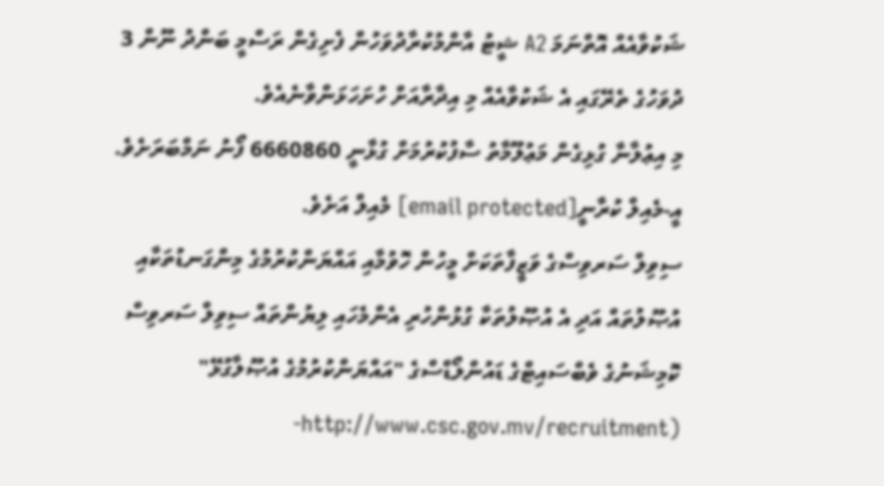ޝަކުވާއެއް އޮތްނަމަ A2 ޝީޓު އާންމުކުރާދުވަހުން ފެށިގެން ރަސްމީ ބަންދު ނޫން 3 ދުވަހުގެ ތެރޭގައި އެ ޝަކުވާއެއް މި އިދާރާއަށް ހުށަހަޅަންވާނެއެވެ.
މި އިޢުލާނާ ގުޅިގެން މަޢުލޫމާތު ސާފުކުރުމަށް ގުޅާނީ 6660860 ފޯނު ނަމްބަރަށެވެ. އީ-މެއިލް ކުރާނީ[email protected] މެއިލް އަށެވެ.
ސިވިލް ސަރވިސްގެ ވަޒީފާތަކަށް މީހުން ހޮވުމާއި އައްޔަންކުރުމުގެ މިންގަނޑުތަކާއި އުޞޫލުތައް އަދި އެ އުޞޫލުތަކާ ގުޅުންހުރި އެންމެހައި ލިޔުންތައް ސިވިލް ސަރވިސް ކޮމިޝަނުގެ ވެބްސައިޓްގެ ޑައުންލޯޑްސްގެ "އައްޔަންކުރުމުގެ އުޞޫލާގުޅޭ" (http://www.csc.gov.mv/recruitment-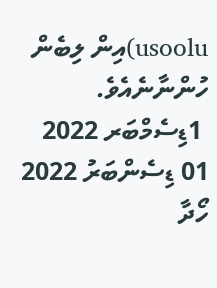usoolu)އިން ލިބެން ހުންނާނެއެވެ.
 1ޑިސެމްބަރ 2022
01 ޑިސެންބަރު 2022
ހޯދާ